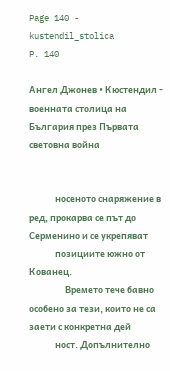Page 140 - kustendil_stolica
P. 140

Ангел Джонев • Кюстендил - военната столица на България през Първата световна война


             носеното снаряжение в ред, прокарва се път до Серменино и се укрепяват
             позициите южно от Кованец.
                  Времето тече бавно особено за тези, които не са заети с конкретна дей
             ност. Допълнително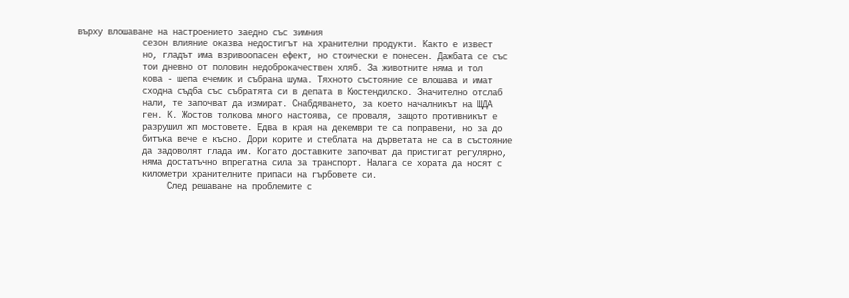върху влошаване на настроението заедно със зимния
             сезон влияние оказва недостигът на хранителни продукти. Както е извест
             но, гладът има взривоопасен ефект, но стоически е понесен. Дажбата се със
             тои дневно от половин недоброкачествен хляб. За животните няма и тол
             кова - шепа ечемик и събрана шума. Тяхното състояние се влошава и имат
             сходна съдба със събратята си в депата в Кюстендилско. Значително отслаб
             нали, те започват да измират. Снабдяването, за което началникът на ЩДА
             ген. К. Жостов толкова много настоява, се проваля, защото противникът е
             разрушил жп мостовете. Едва в края на декември те са поправени, но за до
             битъка вече е късно. Дори корите и стеблата на дърветата не са в състояние
             да задоволят глада им. Когато доставките започват да пристигат регулярно,
             няма достатъчно впрегатна сила за транспорт. Налага се хората да носят с
             километри хранителните припаси на гърбовете си.
                  След решаване на проблемите с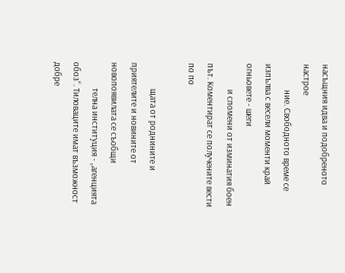насъщния идва и подобреното настрое
             ние. Свободното време се изпълва с весели моменти край огньовете - шеги
             и спомени от изминатия боен път. Коментират се получените вести по по

             щата от роднините и приятелите и новините от новопоявилата се съобщи
             телна институция - „агенцията обоз“. Тиловаците имат възможност добре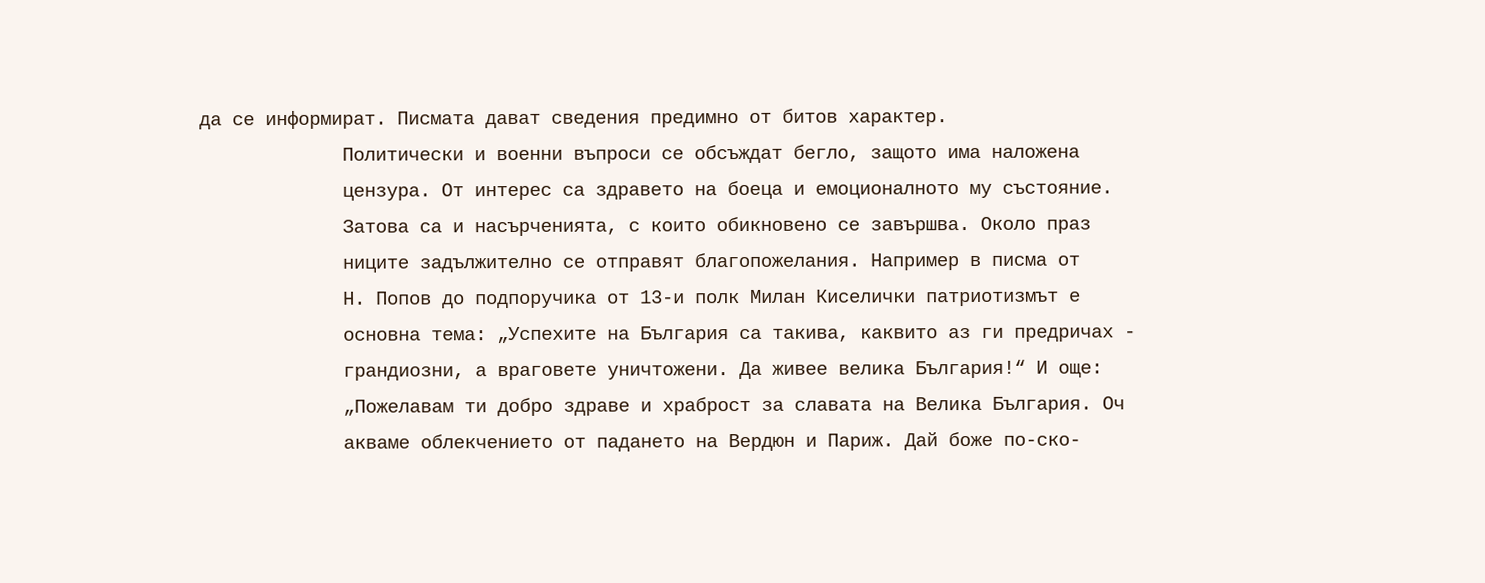да се информират. Писмата дават сведения предимно от битов характер.
             Политически и военни въпроси се обсъждат бегло, защото има наложена
             цензура. От интерес са здравето на боеца и емоционалното му състояние.
             Затова са и насърченията, с които обикновено се завършва. Около праз
             ниците задължително се отправят благопожелания. Например в писма от
             Н. Попов до подпоручика от 13-и полк Милан Киселички патриотизмът е
             основна тема: „Успехите на България са такива, каквито аз ги предричах -
             грандиозни, а враговете уничтожени. Да живее велика България!“ И още:
             „Пожелавам ти добро здраве и храброст за славата на Велика България. Оч
             акваме облекчението от падането на Вердюн и Париж. Дай боже по-ско-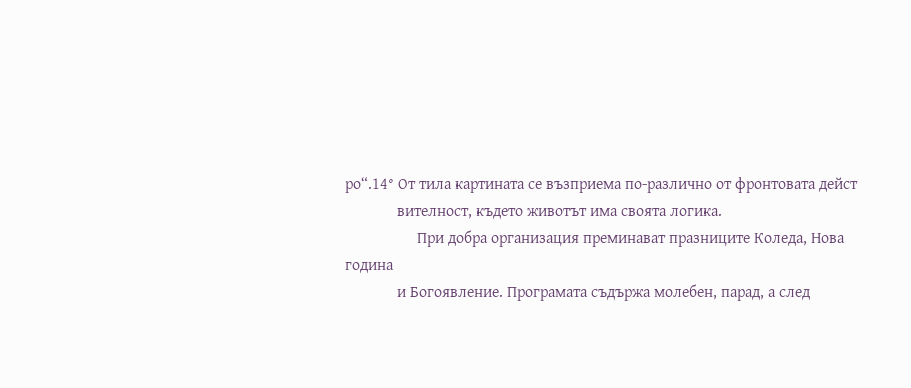ро“.14° От тила картината се възприема по-различно от фронтовата дейст
             вителност, където животът има своята логика.
                  При добра организация преминават празниците Коледа, Нова година
             и Богоявление. Програмата съдържа молебен, парад, а след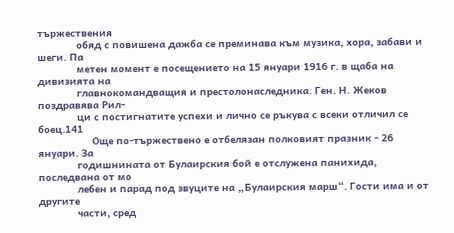тържествения
             обяд с повишена дажба се преминава към музика, хора, забави и шеги. Па
             метен момент е посещението на 15 януари 1916 г. в щаба на дивизията на
             главнокомандващия и престолонаследника. Ген. Н. Жеков поздравява Рил-
             ци с постигнатите успехи и лично се ръкува с всеки отличил се боец.141
                  Още по-тържествено е отбелязан полковият празник - 26 януари. За
             годишнината от Булаирския бой е отслужена панихида, последвана от мо
             лебен и парад под звуците на „Булаирския марш“. Гости има и от другите
             части, сред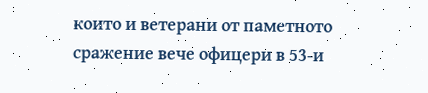които и ветерани от паметното сражение вече офицери в 53-и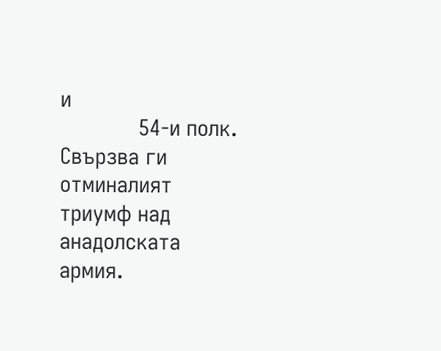и
             54-и полк. Свързва ги отминалият триумф над анадолската армия.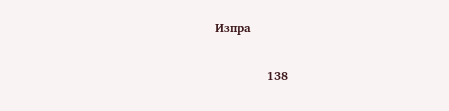Изпра

             138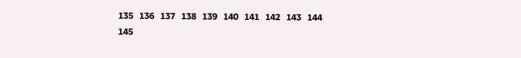135   136   137   138   139   140   141   142   143   144   145